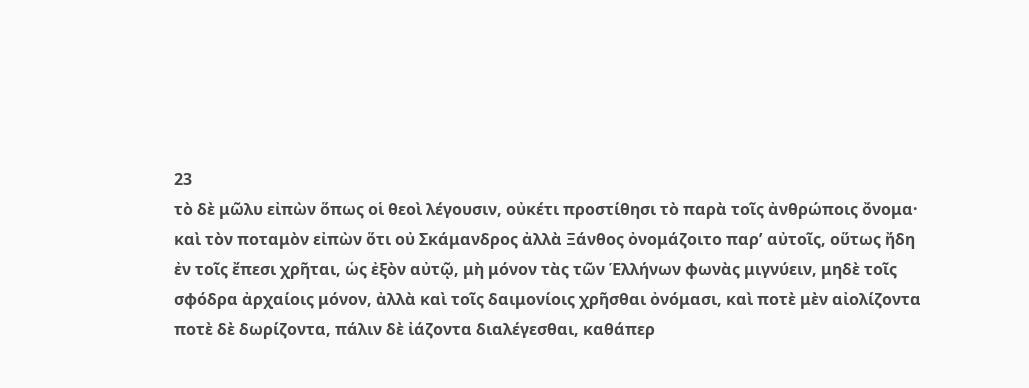23
τὸ δὲ μῶλυ εἰπὼν ὅπως οἱ θεοὶ λέγουσιν, οὐκέτι προστίθησι τὸ παρὰ τοῖς ἀνθρώποις ὄνομα· καὶ τὸν ποταμὸν εἰπὼν ὅτι οὐ Σκάμανδρος ἀλλὰ Ξάνθος ὀνομάζοιτο παρʼ αὐτοῖς, οὕτως ἤδη ἐν τοῖς ἔπεσι χρῆται, ὡς ἐξὸν αὐτῷ, μὴ μόνον τὰς τῶν Ἑλλήνων φωνὰς μιγνύειν, μηδὲ τοῖς σφόδρα ἀρχαίοις μόνον, ἀλλὰ καὶ τοῖς δαιμονίοις χρῆσθαι ὀνόμασι, καὶ ποτὲ μὲν αἰολίζοντα ποτὲ δὲ δωρίζοντα, πάλιν δὲ ἰάζοντα διαλέγεσθαι, καθάπερ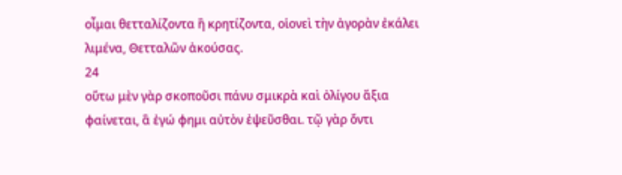οἶμαι θετταλίζοντα ἢ κρητίζοντα, οἱονεὶ τὴν ἀγορὰν ἐκάλει λιμένα, Θετταλῶν ἀκούσας.
24
οὕτω μὲν γὰρ σκοποῦσι πάνυ σμικρὰ καὶ ὀλίγου ἄξια φαίνεται, ἃ ἐγώ φημι αὐτὸν ἐψεῦσθαι. τῷ γὰρ ὄντι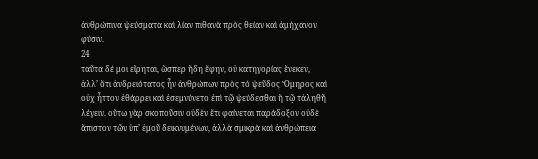ἀνθρώπινα ψεύσματα καὶ λίαν πιθανὰ πρὸς θείαν καὶ ἀμήχανον φύσιν.
24
ταῦτα δέ μοι εἴρηται, ὥσπερ ἤδη ἔφην, οὐ κατηγορίας ἕνεκεν, ἀλλʼ ὅτι ἀνδρειότατος ἦν ἀνθρώπων πρὸς τό ψεῦδος Ὅμηρος καὶ οὐχ ἧττον ἐθάρρει καὶ ἐσεμνύνετο ἐπὶ τῷ ψεύδεσθαι ἢ τῷ τἀληθῆ λέγειν. οὕτω γὰρ σκοποῦσιν οὐδὲν ἔτι φαίνεται παράδοξον οὐδὲ ἄπιστον τῶν ὑπʼ ἐμοῦ δεικνυμένων, ἀλλὰ σμικρὰ καὶ ἀνθρώπεια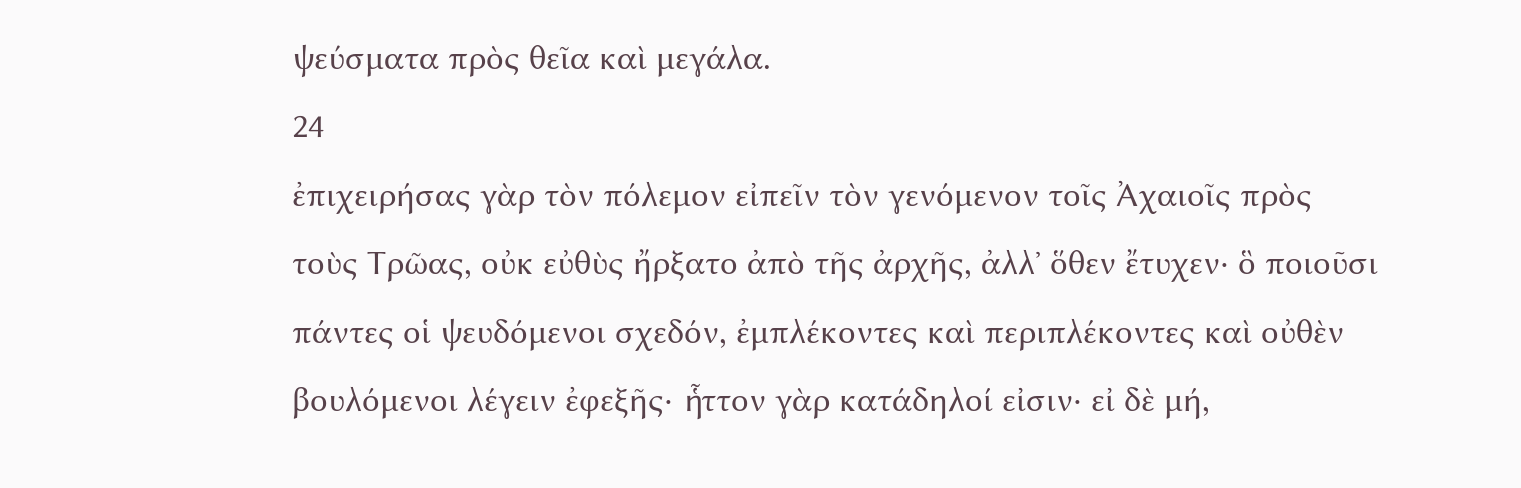ψεύσματα πρὸς θεῖα καὶ μεγάλα.
24
ἐπιχειρήσας γὰρ τὸν πόλεμον εἰπεῖν τὸν γενόμενον τοῖς Ἀχαιοῖς πρὸς τοὺς Τρῶας, οὐκ εὐθὺς ἤρξατο ἀπὸ τῆς ἀρχῆς, ἀλλʼ ὅθεν ἔτυχεν· ὃ ποιοῦσι πάντες οἱ ψευδόμενοι σχεδόν, ἐμπλέκοντες καὶ περιπλέκοντες καὶ οὐθὲν βουλόμενοι λέγειν ἐφεξῆς· ἧττον γὰρ κατάδηλοί εἰσιν· εἰ δὲ μή,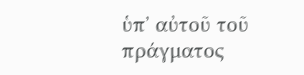ὑπʼ αὐτοῦ τοῦ πράγματος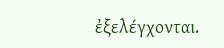ἐξελέγχονται.